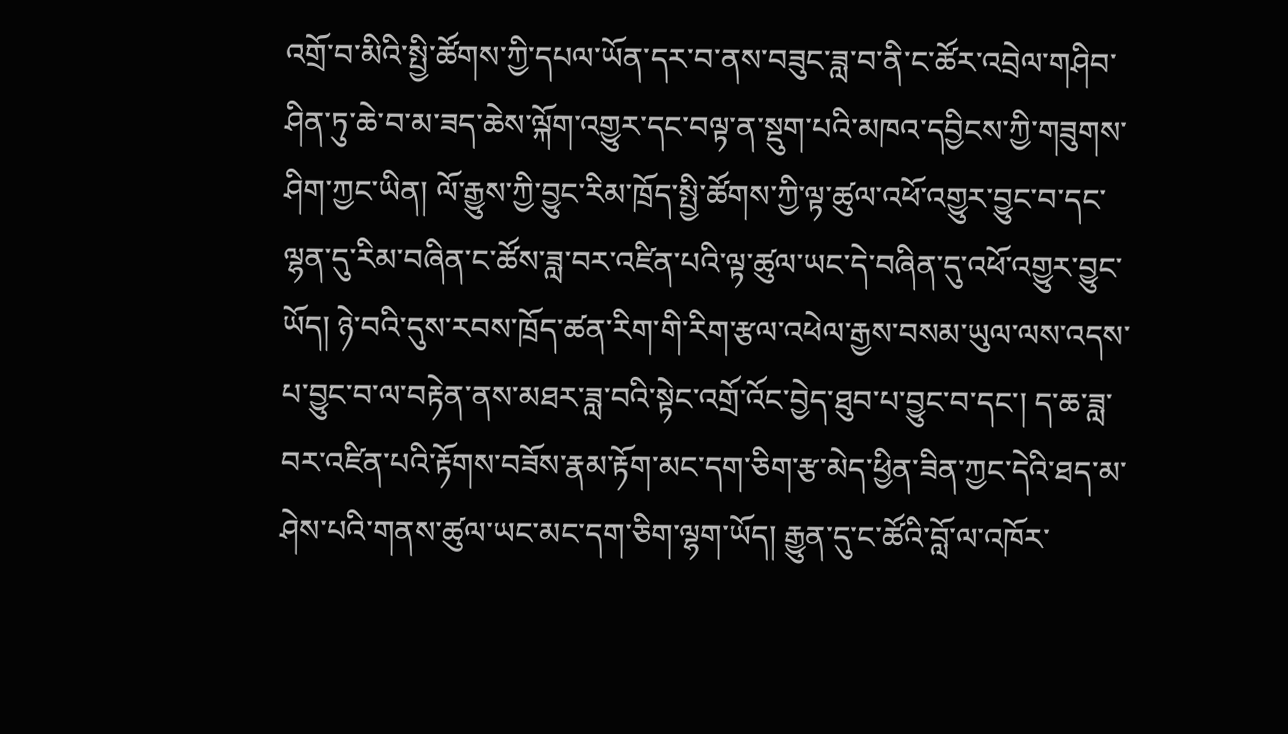འགྲོ་བ་མིའི་སྤྱི་ཚོགས་ཀྱི་དཔལ་ཡོན་དར་བ་ནས་བཟུང་ཟླ་བ་ནི་ང་ཚོར་འབྲེལ་གཤིབ་ཤིན་ཏུ་ཆེ་བ་མ་ཟད་ཆེས་ལྐོག་འགྱུར་དང་བལྟ་ན་སྡུག་པའི་མཁའ་དབྱིངས་ཀྱི་གཟུགས་ཤིག་ཀྱང་ཡིན། ལོ་རྒྱུས་ཀྱི་བྱུང་རིམ་ཁྲོད་སྤྱི་ཚོགས་ཀྱི་ལྟ་ཚུལ་འཕོ་འགྱུར་བྱུང་བ་དང་ལྷན་དུ་རིམ་བཞིན་ང་ཚོས་ཟླ་བར་འཛིན་པའི་ལྟ་ཚུལ་ཡང་དེ་བཞིན་དུ་འཕོ་འགྱུར་བྱུང་ཡོད། ཉེ་བའི་དུས་རབས་ཁྲོད་ཚན་རིག་གི་རིག་རྩལ་འཕེལ་རྒྱས་བསམ་ཡུལ་ལས་འདས་པ་བྱུང་བ་ལ་བརྟེན་ནས་མཐར་ཟླ་བའི་སྟེང་འགྲོ་འོང་བྱེད་ཐུབ་པ་བྱུང་བ་དང་། ད་ཆ་ཟླ་བར་འཛིན་པའི་རྟོགས་བཟོས་རྣམ་རྟོག་མང་དག་ཅིག་རྩ་མེད་ཕྱིན་ཟིན་ཀྱང་དེའི་ཐད་མ་ཤེས་པའི་གནས་ཚུལ་ཡང་མང་དག་ཅིག་ལྷག་ཡོད། རྒྱུན་དུ་ང་ཚོའི་བློ་ལ་འཁོར་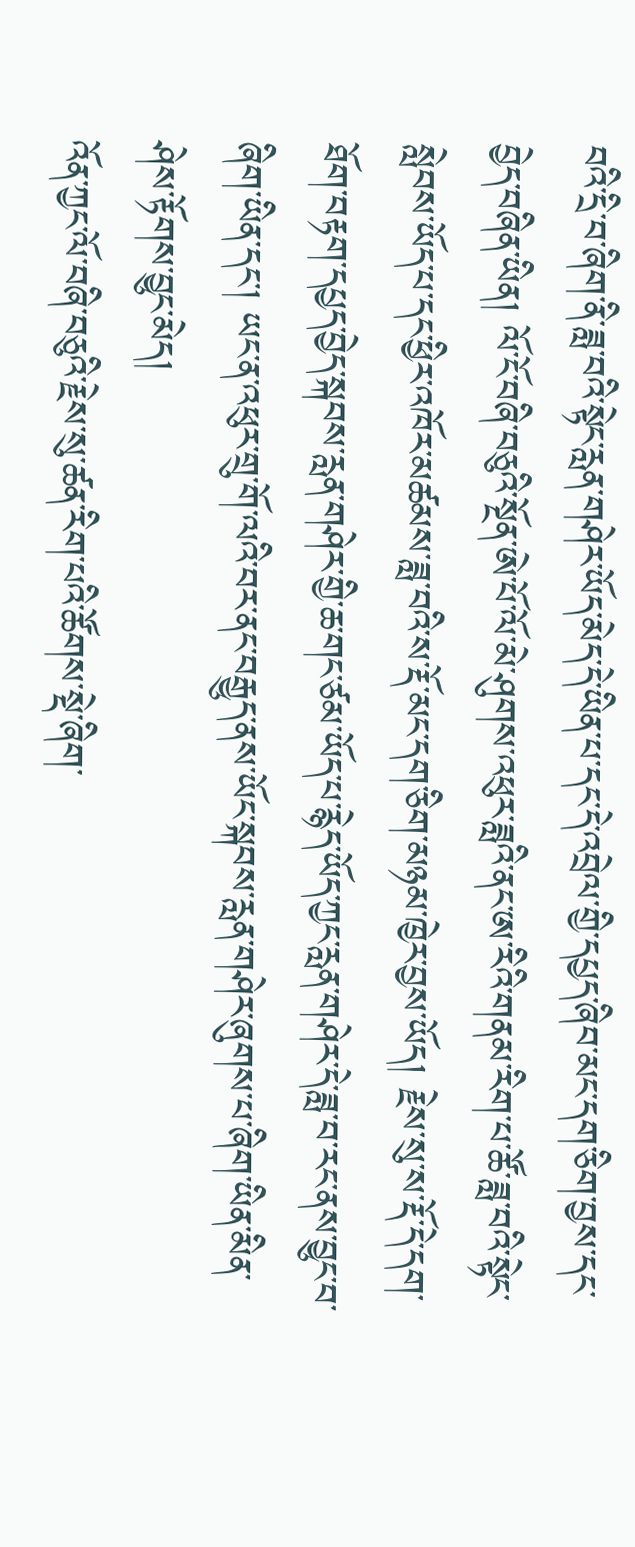བའི་དྲི་བ་ཞིག་ནི་ཟླ་བའི་སྟེང་རླན་གཤེར་ཡོད་མེད་དེ་ཡིན་པ་དང་དེ་འབྲེལ་གྱི་དཔྱད་ཞིབ་མང་དག་ཅིག་བྱས་དང་བྱེད་བཞིན་ཡིན། ལོ་ངོ་བཞི་བཅུའི་སྔོན་ཨེ་པོ་ལོ་མེ་ཤུགས་འཕུར་ཟླའི་ནང་ཨ་རིའི་གནམ་རིག་པ་ཚོ་ཟླ་བའི་སྟེང་སླེབས་ཡོད་པ་དང་ཕྱིར་འཁོར་མཚམས་ཟླ་བའི་ས་རྡོ་མང་དག་ཅིག་མཉམ་ཁྱེར་བྱས་ཡོད། རྗེས་སུ་ས་རྡོ་དེ་དག་ཐོག་བརྟག་དཔྱད་བྱེད་སྐབས་རླན་གཤེར་གྱི་ཆ་གང་ཙམ་ཡོད་པ་རྙེད་ཡོད་ཀྱང་རླན་གཤེར་དེ་ཟླ་བ་རང་ནས་བྱུང་བ་ཞིག་ཡིན་དང་། ཡང་ན་འཕུར་གྲུ་གོ་ལའི་བར་ནང་བརྒྱུད་ནས་ཡོང་སྐབས་རླན་གཤེར་ཞུགས་པ་ཞིག་ཡིན་མིན་ཤེས་རྟོགས་བྱུང་མེད།
འོན་ཀྱང་ལོ་བཞི་བཅུའི་རྗེས་སུ་ཚན་རིག་པའི་ཚོགས་སྡེ་ཞིག་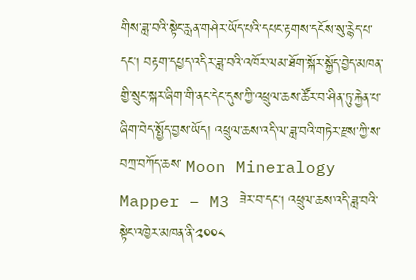གིས་ཟླ་བའི་སྟེང་རླན་གཤེར་ཡོད་པའི་དཔང་རྟགས་དངོས་སུ་རྙེད་པ་དང། བརྟག་དཔྱད་འདིར་ཟླ་བའི་འཁོར་ལམ་ཐོག་སྐོར་སྐྱོད་བྱེད་མཁན་གྱི་སྲུང་སྐར་ཞིག་གི་ནང་དེང་དུས་ཀྱི་འཕྲུལ་ཆས་ཚོར་བ་ཤིན་ཏུ་རྐྱེན་པ་ཞིག་བེད་སྤྱོད་བྱས་ཡོད། འཕྲུལ་ཆས་འདི་ལ་ཟླ་བའི་གཏེར་རྫས་ཀྱི་ས་བཀྲ་བཀོད་ཆས་ Moon Mineralogy Mapper – M3 ཟེར་བ་དང། འཕྲུལ་ཆས་འདི་ཟླ་བའི་སྟེང་འཁྱེར་མཁན་ནི་༢༠༠༨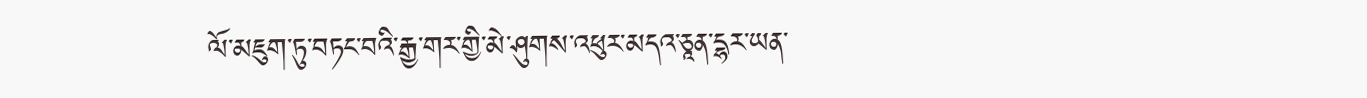ལོ་མཇུག་ཏུ་བཏང་བའི་རྒྱ་གར་གྱི་མེ་ཤུགས་འཕུར་མདའ་ཅཱན་དྷར་ཡན་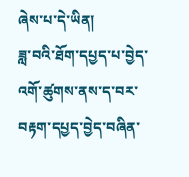ཞེས་པ་དེ་ཡིན།
ཟླ་བའི་ཐོག་དཔྱད་པ་བྱེད་འགོ་ཚུགས་ནས་ད་བར་བརྟག་དཔྱད་བྱེད་བཞིན་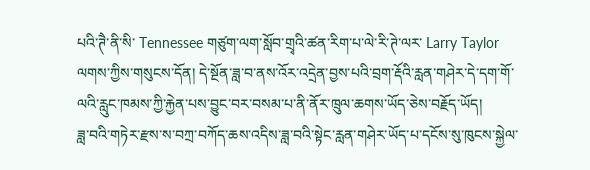པའི་ཊཻ་ནི་སི་ Tennessee གཙུག་ལག་སློབ་གྲྭའི་ཚན་རིག་པ་ལེ་རི་ཊེ་ལར་ Larry Taylor ལགས་ཀྱིས་གསུངས་དོན། དེ་སྔོན་ཟླ་བ་ནས་འོར་འདྲེན་བྱས་པའི་བྲག་རྡོའི་རླན་གཤེར་དེ་དག་གོ་ལའི་རླུང་ཁམས་ཀྱི་རྐྱེན་པས་བྱུང་བར་བསམ་པ་ནི་ནོར་ཁྲུལ་ཆགས་ཡོད་ཅེས་བརྗོད་ཡོད།
ཟླ་བའི་གཏེར་རྫས་ས་བཀྲ་བཀོད་ཆས་འདིས་ཟླ་བའི་སྟེང་རླན་གཤེར་ཡོད་པ་དངོས་སུ་ཁུངས་སྐྱེལ་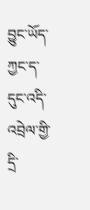བྱུང་ཡོད་ཀྱང་ད་དུང་འདི་འབྲེལ་གྱི་དྲི་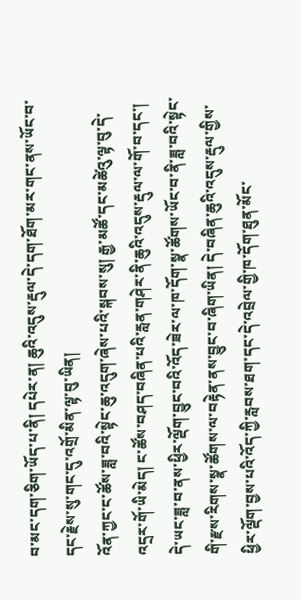བ་མང་དག་ཅིག་ཡོད་པ་ནི། དཔེར་ན། ཆུའི་འདུས་རྡུལ་དེ་དག་ཐོག་མར་གང་ནས་ཡོང་བ་དང་རྗེས་སུ་གང་དུ་འགྲོ་མིན་ལྟ་བུ་ཡིན།
འོན་ཀྱང་ང་ཚོས་ཟླ་བའི་སྟེང་ཆུ་འདུག་ཞེས་པའི་སྐབས་སུ། རྒྱ་མཚོ་དང་མཚེའུ་ལྟ་བུ་དེ་འདྲར་གོ་ཡི་མེད། ང་ཚོས་བཤད་བཞིན་པའི་རླན་གཤེར་ནི་ཆུའི་འདུས་རྡུལ་ལ་གོ་བ་དང་། དེ་ཡང་ཟླ་བ་ནས་ཕྱིར་ལྡོག་བྱུང་བའི་འོད་ཟེར་ལ་ཁ་དོག་སྣ་ཚོགས་ཡོང་བ་ནི་ཟླ་བའི་སྟེང་གི་རྫས་རིགས་སྣ་ཚོགས་ལ་བརྟེན་ནས་བྱུང་བ་ཞིག་ཡིན། དེ་བཞིན་ཆུའི་འདུས་རྡུལ་གྱིས་ཕྱིར་ལྡོག་བྱས་པའི་འོད་ཀྱི་རླབས་ཐག་དང་དེ་འབྲེལ་གྱི་ཁ་དོག་ཐུན་མོང་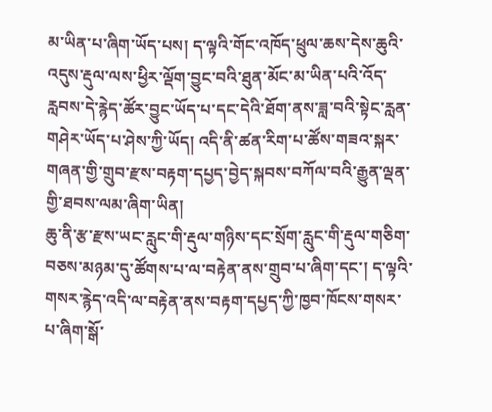མ་ཡིན་པ་ཞིག་ཡོད་པས། ད་ལྟའི་གོང་འཁོད་ཕྲུལ་ཆས་དེས་ཆུའི་འདུས་རྡུལ་ལས་ཕྱིར་ལྡོག་བྱུང་བའི་ཐུན་མོང་མ་ཡིན་པའི་འོད་རླབས་དེ་རྙེད་ཚོར་བྱུང་ཡོད་པ་དང་དེའི་ཐོག་ནས་ཟླ་བའི་སྟེང་རླན་གཤེར་ཡོད་པ་ཤེས་ཀྱི་ཡོད། འདི་ནི་ཚན་རིག་པ་ཚོས་གཟའ་སྐར་གཞན་གྱི་གྲུབ་རྫས་བརྟག་དཔྱད་བྱེད་སྐབས་བཀོལ་བའི་རྒྱུན་ལྡན་གྱི་ཐབས་ལམ་ཞིག་ཡིན།
ཆུ་ནི་རྩ་རྫས་ཡང་རླུང་གི་རྡུལ་གཉིས་དང་སྲོག་རླུང་གི་རྡུལ་གཅིག་བཅས་མཉམ་དུ་ཚོགས་པ་ལ་བརྟེན་ནས་གྲུབ་པ་ཞིག་དང་། ད་ལྟའི་གསར་རྙེད་འདི་ལ་བརྟེན་ནས་བརྟག་དཔྱད་ཀྱི་ཁྱབ་ཁོངས་གསར་པ་ཞིག་སྒོ་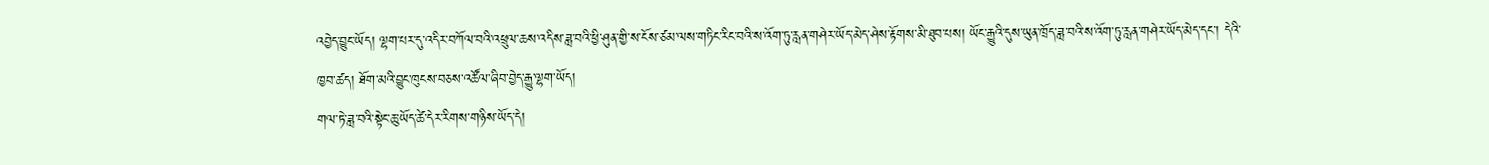འབྱེད་བྱུང་ཡོད། ལྷག་པར་དུ་འདིར་བཀོལ་བའི་འཕྲུལ་ཆས་འདིས་ཟླ་བའི་ཕྱི་ཤུན་གྱི་ས་ངོས་ཙམ་ལས་གཏིང་རིང་བའི་ས་འོག་ཏུ་རླན་གཤེར་ཡོད་མེད་ཤེས་རྟོགས་མི་ཐུབ་པས། ཡོང་རྒྱུའི་དུས་ཡུན་ཁྲོད་ཟླ་བའི་ས་འོག་ཏུ་རླན་གཤེར་ཡོད་མེད་དང་། དེའི་ཁྱབ་ཚད། ཐོག་མའི་བྱུང་ཁུངས་བཅས་འཚོལ་ཞིབ་བྱེད་རྒྱུ་ལྷག་ཡོད།
གལ་ཏེ་ཟླ་བའི་སྟེང་ཆུ་ཡོད་ཚེ་དེར་རིགས་གཉིས་ཡོད་དེ།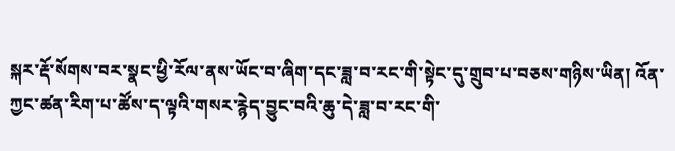སྐར་རྡོ་སོགས་བར་སྣང་ཕྱི་རོལ་ནས་ཡོང་བ་ཞིག་དང་ཟླ་བ་རང་གི་སྟེང་དུ་གྲུབ་པ་བཅས་གཉིས་ཡིན། འོན་ཀྱང་ཚན་རིག་པ་ཚོས་ད་ལྟའི་གསར་རྙེད་བྱུང་བའི་ཆུ་དེ་ཟླ་བ་རང་གི་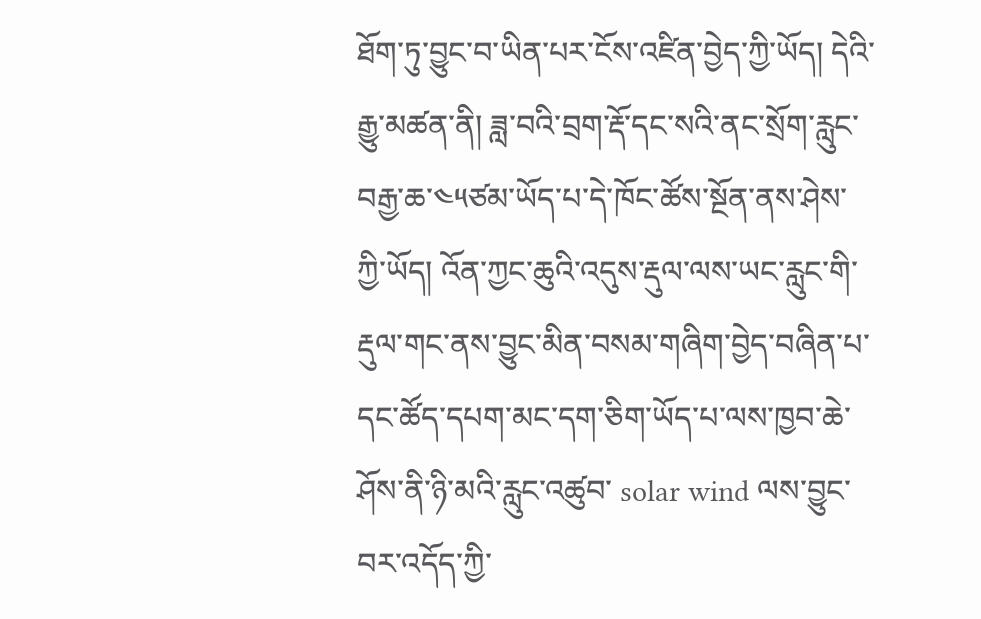ཐོག་ཏུ་བྱུང་བ་ཡིན་པར་ངོས་འཛིན་བྱེད་ཀྱི་ཡོད། དེའི་རྒྱུ་མཚན་ནི། ཟླ་བའི་བྲག་རྡོ་དང་སའི་ནང་སྲོག་རླུང་བརྒྱ་ཆ་༤༥ཙམ་ཡོད་པ་དེ་ཁོང་ཚོས་སྔོན་ནས་ཤེས་ཀྱི་ཡོད། འོན་ཀྱང་ཆུའི་འདུས་རྡུལ་ལས་ཡང་རླུང་གི་རྡུལ་གང་ནས་བྱུང་མིན་བསམ་གཞིག་བྱེད་བཞིན་པ་དང་ཚོད་དཔག་མང་དག་ཅིག་ཡོད་པ་ལས་ཁྱབ་ཆེ་ཤོས་ནི་ཉི་མའི་རླུང་འཚུབ་ solar wind ལས་བྱུང་བར་འདོད་ཀྱི་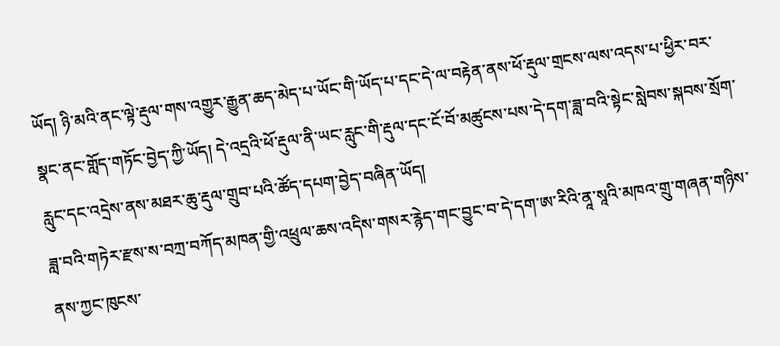ཡོད། ཉི་མའི་ནང་ལྟེ་རྡུལ་གས་འགྱུར་རྒྱུན་ཆད་མེད་པ་ཡོང་གི་ཡོད་པ་དང་དེ་ལ་བརྟེན་ནས་ཕོ་རྡུལ་གྲངས་ལས་འདས་པ་ཕྱིར་བར་སྣང་ནང་གློད་གཏོང་བྱེད་ཀྱི་ཡོད། དེ་འདྲའི་ཕོ་རྡུལ་ནི་ཡང་རླུང་གི་རྡུལ་དང་ངོ་བོ་མཚུངས་པས་དེ་དག་ཟླ་བའི་སྟེང་སླེབས་སྐབས་སྲོག་རླུང་དང་འདྲེས་ནས་མཐར་ཆུ་རྡུལ་གྲུབ་པའི་ཚོད་དཔག་བྱེད་བཞིན་ཡོད།
ཟླ་བའི་གཏེར་རྫས་ས་བཀྲ་བཀོད་མཁན་གྱི་འཕྲུལ་ཆས་འདིས་གསར་རྙེད་གང་བྱུང་བ་དེ་དག་ཨ་རིའི་ནཱ་སཱའི་མཁའ་གྲུ་གཞན་གཉིས་ནས་ཀྱང་ཁུངས་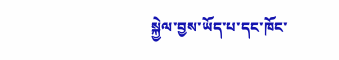སྐྱེལ་བྱས་ཡོད་པ་དང་ཁོང་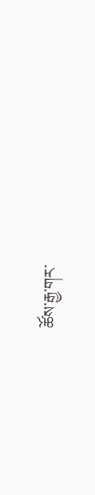ཚོས་རྒྱ་གར་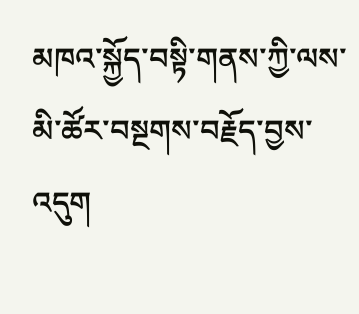མཁའ་སྐྱོད་བསྟི་གནས་ཀྱི་ལས་མི་ཚོར་བསྔགས་བརྗོད་བྱས་འདུག